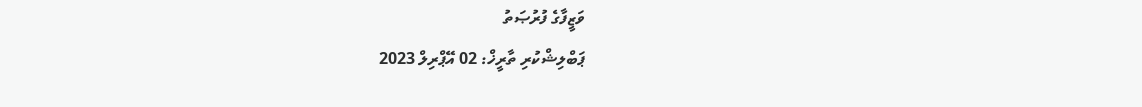ވަޒީފާގެ ފުރުޞަތު
ޕަބްލިޝްކުރި ތާރީޚް: 02 އޭޕްރިލް 2023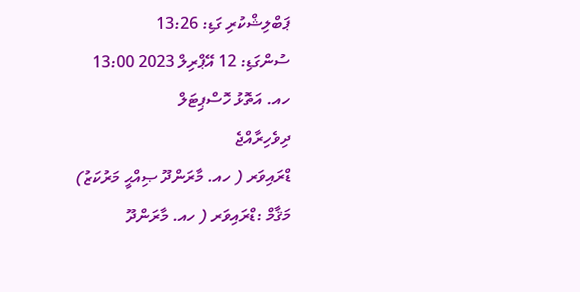ޕަބްލިޝްކުރި ގަޑި: 13:26
ސުންގަޑި: 12 އޭޕްރިލް 2023 13:00
ހއ. އަތޮޅު ހޮސްޕިޓަލް
ދިވެހިރާއްޖެ
ޑްރައިވަރ ( ހއ. މާރަންދޫ ޞިއްޙީ މަރުކަޒު)
މަޤާމް :ޑްރައިވަރ ( ހއ. މާރަންދޫ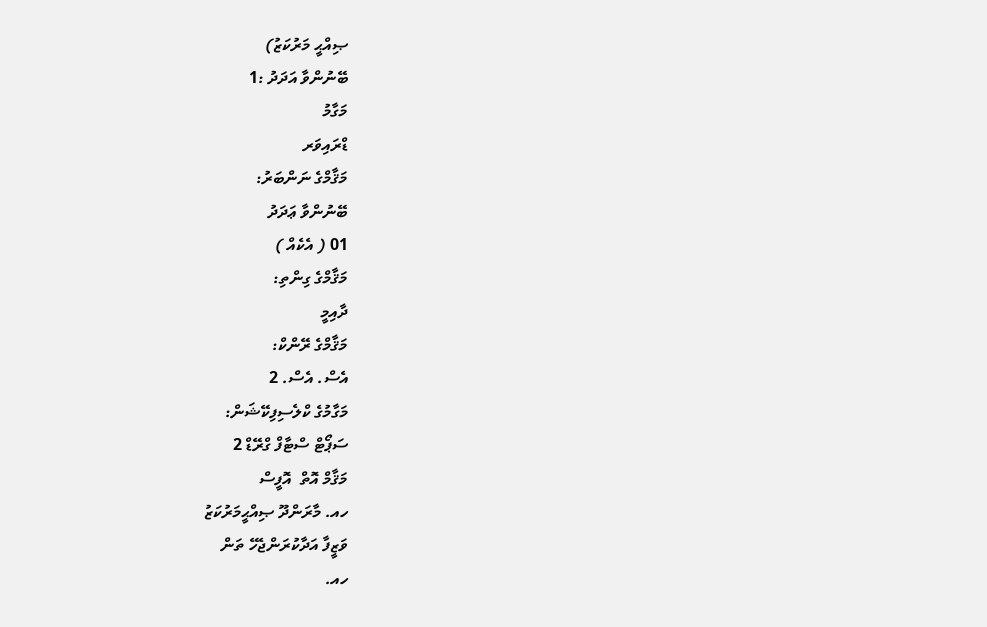ޞިއްޙީ މަރުކަޒު)
ބޭނުންވާ އަދަދު :1
މަގާމު
ޑްރައިވަރ
މަޤާމްގެ ނަންބަރު:
ބޭނުންވާ ޢަދަދު
01 ( އެކެއް )
މަޤާމްގެ ގިންތި:
ދާއިމީ
މަޤާމްގެ ރޭންކް:
އެސް. އެސް. 2
މަގާމުގެ ކްލެސިފިކޭޝަން:
ސަޕޯޓް ސްޓާފް ގްރޭޑް 2
މަޤާމް އޮތް  އޮފީސް
ހއ. މާރަންދޫ ޞިއްޙީމަރުކަޒު
ވަޒީފާ އަދާކުރަންޖެހޭ ތަން
ހއ.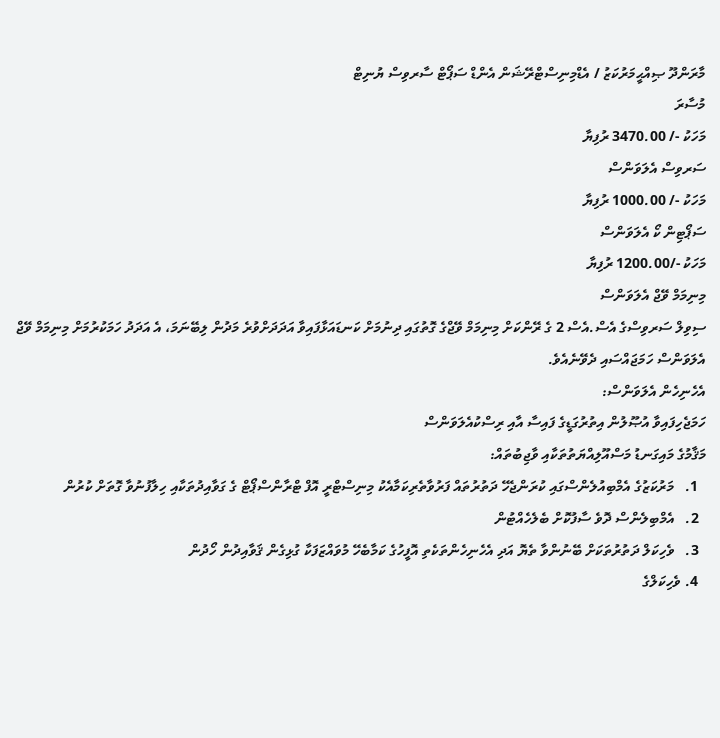މާރަންދޫ ޞިއްޙީމަރުކަޒު / އެޑްމިނިސްޓްރޭޝަން އެންޑް ސަޕޯޓް ސާރވިސް ޔުނިޓް
މުސާރަ
މަހަކު -/ 3470.00 ރުފިޔާ
ސަރވިސް އެލަވަންސް
މަހަކު -/ 1000.00 ރުފިޔާ
ސަޕޯޓިން ކޯ އެލަވަންސް
މަހަކު -/1200.00 ރުފިޔާ
މިނިމަމް ވޭޖް އެލަވަންސް
ސިވިލް ސަރވިސްގެ އެސް.އެސް 2 ގެ ރޭންކަށް މިނިމަމް ވޭޖްގެ ގޮތުގައި ދިނުމަށް ކަނޑައަޅާފައިވާ އަދަދަށްވުރެ މަދުން ލިބޭނަމަ، އެ އަދަދު ހަމަކުރުމަށް މިނިމަމް ވޭޖް އެލަވަންސް ހަމަޖައްސައި ދެވޭނެއެވެ.
އެހެނިހެން އެލަވަންސް:
ހަމަޖެހިފައިވާ އުޞޫލުން އިތުރުގަޑީގެ ފައިސާ އާއި ރިސްކުއެލަވަންސް
މަޤާމުގެ މައިގަނޑު މަސްއޫލިއްޔަތުތަކާއި ވާޖިބުތައް:
  1.   މަރުކަޒުގެ އެމްބިއުލެންސްގައި ކުރަންޖެހޭ ދަތުރުތައް ފަރުވާތެރިކަމާއެކު މިނިސްޓްރީ އޮފް ޓްރާންސްޕޯޓް ގެ ގަވާއިދުތަކާއި ހިލާފުނުވާ ގޮތަށް ކުރުން
  2.   އެމްބިލެންސް ދޮވެ ސާފުކޮށް ބެލެހެއްޓުން
  3.   ވެހިކަލް ދަތުރުތަކަށް ބޭނުންވާ ތެޔޮ އަދި އެހެނިހެންތަކެތި އޮފީހުގެ ކަމާބެހޭ މުވައްޒަފަކާ ގުޅިގެން ޤަވާއިދުން ހޯދުން
  4. ވެހިކަލްގެ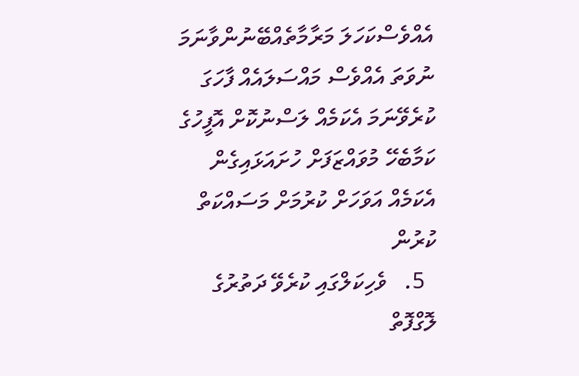އެއްވެސްކަހަލަ މަރާމާތެއްބޭނުންވާނަމަ ނުވަތަ އެއްވެސް މައްސަލައެއް ފާހަގަ ކުރެވޭނަމަ އެކަމެއް ލަސްނުކޮށް އޮފީހުގެ ކަމާބެހޭ މުވައްޒަފަށް ހުށައަޅައިގެން އެކަމެއް އަވަހަށް ކުރުމަށް މަސައްކަތް ކުރުން
  5.   ވެހިކަލްގައި ކުރެވޭ ދަތުރުގެ ލޮގްފޮތް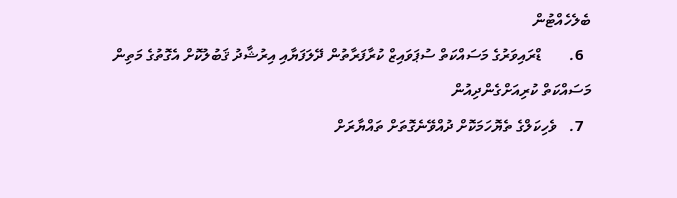ބެލެހެއްޓުން
  6.       ޑްރައިވަރުގެ މަސައްކަތް ސުޕަވައިޒް ކުރާފަރާތުން ދޭލަފަޔާއި އިރުޝާދު ޤަބުލުކޮށް އެގޮތުގެ މަތިން މަސައްކަތް ކުރިއަށްގެންދިއުން
  7.   ވެހިކަލްގެ ތެޔޮހަމަކޮށް ދުއްވޭނެގޮތަށް ތައްޔާރަށް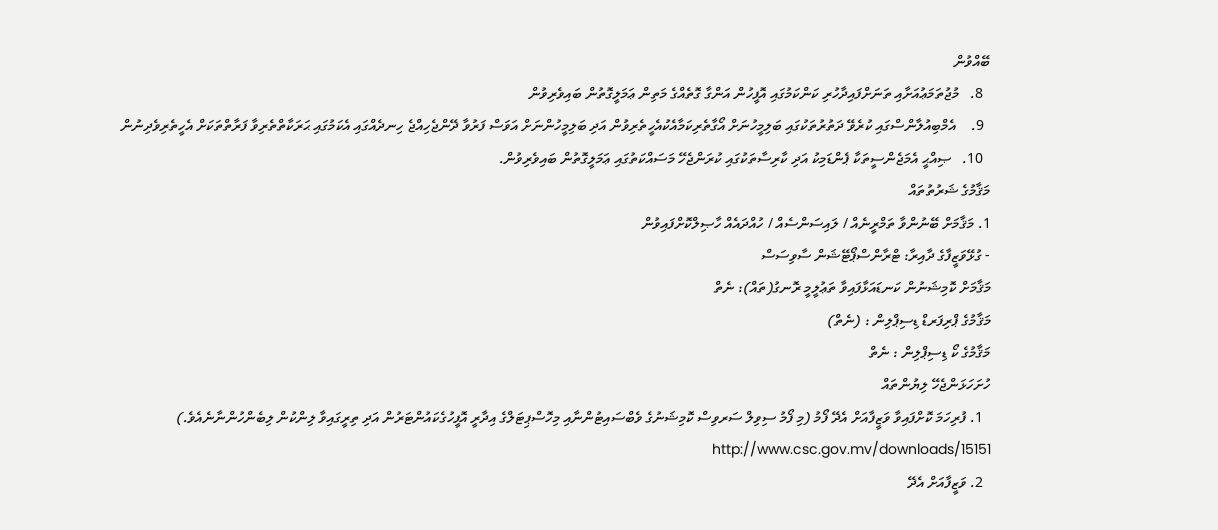ބޭއްވުން
  8.   މުޖުތަމަޢުއަށާއި ތަނަށްފައިދާހުރި ކަންކަމުގައި އޮފީހުން އަންގާ ގޮތެއްގެ މަތިން ޢަމަލީގޮތުން ބައިވެރިވުން
  9.    އެމްބިއުލާންސްގައި ކުރެވޭ ދަތުރުތަކުގައި ބަލިމީހުނަށް އޯގާތެރިކަމާއެކުއެހީތެރިވުން އަދި ބަލިމީހުންނަށް އަވަސް ފަރުވާ ދޭންޖެހިއްޖެ ހިނދެއްގައި އެކަމުގައި ޙަރަކާތްތެރިވާ ފަރާތްތަކަށް އެހީތެރިވެދިނުން
  10.   ޞިއްޙީ އެމަޖެންސީތަކާ ޕެންޑަމިކު އަދި ކާރިސާތަކުގައި ކުރަންޖެހޭ މަސައްކަތުގައި ޢަމަލީގޮތުން ބައިވެރިވުން.
މަޤާމުގެ ޝަރުތުތައް
1. މަޤާމަށް ބޭނުންވާ ތަމްރީނެއް / ލައިސަންސެއް / ހުއްދައެއް ހާޞިލްކޮށްފައިވުން
- ގުޅޭވަޒީފާގެ ދާއިރާ: ޓްރާންސްޕޯޓޭޝަން ސާވިސަސް
މަޤާމަށް ކޮމިޝަނުން ކަނޑައަޅާފައިވާ ތަޢުލީމީ ރޮނގު(ތައް): ނެތް
މަޤާމުގެ ޕްރިފަރޑް ޑިސިޕްލިން : (ނެތް)
މަޤާމުގެ ކޯ ޑިސިޕްލިން : ނެތް
ހުށަހަޅަންޖެހޭ ލިޔުންތައް
  1. ފުރިހަމަ ކޮށްފައިވާ ވަޒީފާއަށް އެދޭ ފޯމު (މި ފޯމު ސިވިލް ސަރވިސް ކޮމިޝަނުގެ ވެބްސައިޓުންނާއި މިހޮސްޕިޓަލްގެ އިދާރީ އޮފީހުގެކައުންޓަރުން އަދި ތިރީގައިވާ ލިންކުން ލިބެންހުންނާނެއެވެ.) http://www.csc.gov.mv/downloads/15151
  2. ވަޒީފާއަށް އެދޭ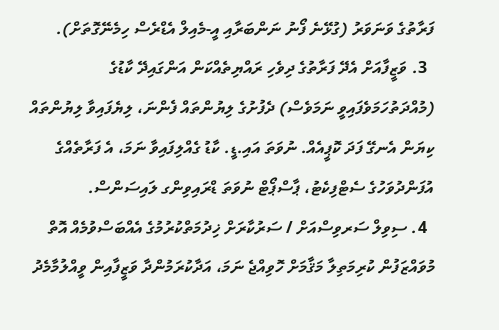ފަރާތުގެ ވަނަވަރު (ގުޅޭނެ ފޯނު ނަންބަރާއި އީ-މެއިލް އެޑްރެސް ހިމެނޭގޮތަށް).
  3. ވަޒީފާއަށް އެދޭ ފަރާތުގެ ދިވެހި ރައްޔިތެއްކަން އަންގައިދޭ ކާޑުގެ (މުއްދަތުހަމަވެފައިވީ ނަމަވެސް) ދެފުށުގެ ލިޔުންތައް ފެންނަ، ލިޔެފައިވާ ލިޔުންތައް ކިޔަން އެނގޭ ފަދަ ކޮޕީއެއް. ނުވަތަ އައި.ޑީ. ކާޑު ގެއްލިފައިވާ ނަމަ، އެ ފަރާތެއްގެ އުފަންދުވަހުގެ ސެޓްފިކެޓު، ޕާސްޕޯޓް ނުވަތަ ޑްރައިވިންގ ލައިސަންސް.
  4. ސިވިލް ސަރވިސްއަށް / ސަރުކާރަށް ޚިދުމަތްކުރުމުގެ އެއްބަސްވުމެއް އޮތް މުވައްޒަފުން ކުރިމަތިލާ މަޤާމަށް ހޮވިއްޖެ ނަމަ، އަދާކުރަމުންދާ ވަޒީފާއިން ވީއްލުމާމެދު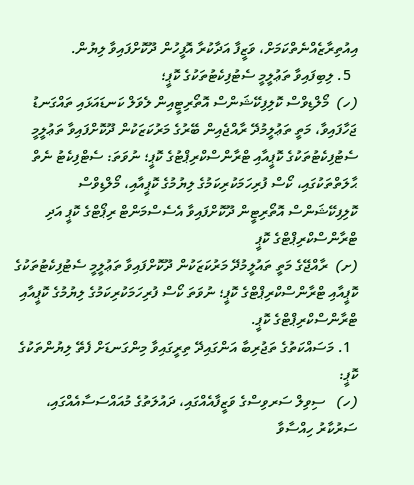އިއުތިރާޒެއްނެތްކަމަށް، ވަޒީފާ އަދާކުރާ އޮފީހުން ދޫކޮށްފައިވާ ލިޔުން.
  5. ލިބިފައިވާ ތަޢުލީމީ ސެޓުފިކެޓުތަކުގެ ކޮޕީ؛
(ހ)  މޯލްޑިވްސް ކޮލިފިކޭޝަންސް އޮތޯރިޓީއިން ލެވަލް ކަނޑައަޅައި ތައްގަނޑު ޖަހާފައިވާ، މަތީ ތަޢުލީމުދޭ ރާއްޖެއިން ބޭރުގެ މަރުކަޒަކުން ދޫކޮށްފައިވާ ތަޢުލީމީ ސެޓުފިކެޓުތަކުގެ ކޮޕީއާއި ޓްރާންސްކްރިޕްޓުގެ ކޮޕީ؛ ނުވަތަ: ސެޓްފިކެޓު ނެތް ޙާލަތްތަކުގައި، ކޯސް ފުރިހަމަކުރިކަމުގެ ލިޔުމުގެ ކޮޕީއާއި، މޯލްޑިވްސް ކޮލިފިކޭޝަންސް އޮތޯރިޓީން ދޫކޮށްފައިވާ އެސެސްމަންޓް ރިޕޯޓްގެ ކޮޕީ އަދި ޓްރާންސްކްރިޕްޓްގެ ކޮޕީ
(ށ)  ރާއްޖޭގެ މަތީ ތައުލީމުދޭ މަރުކަޒަކުން ދޫކޮށްފައިވާ ތަޢުލީމީ ސެޓުފިކެޓުތަކުގެ ކޮޕީއާއި ޓްރާންސްކްރިޕްޓްގެ ކޮޕީ؛ ނުވަތަ ކޯސް ފުރިހަމަކުރިކަމުގެ ލިޔުމުގެ ކޮޕީއާއި ޓްރާންސްކްރިޕްޓްގެ ކޮޕީ.
  1. މަސައްކަތުގެ ތަޖުރިބާ އަންގައިދޭ ތިރީގައިވާ މިންގަނޑަށް ފެތޭ ލިޔުންތަކުގެ ކޮޕީ:
(ހ)   ސިވިލް ސަރވިސްގެ ވަޒީފާއެއްގައި، ދައުލަތުގެ މުއައްސަސާއެއްގައި، ސަރުކާރު ހިއްސާވާ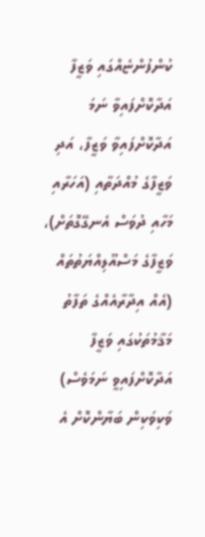ކުންފުންޏެއްގައި ވަޒީފާ އަދާކޮށްފައިވާ ނަމަ އަދާކޮށްފައިވާ ވަޒީފާ، އަދި ވަޒީފާގެ މުއްދަތާއި (އަހަރާއި މަހާއި ދުވަސް އެނގޭގޮތަށް)، ވަޒީފާގެ މަސްއޫލިއްޔަތުތައް (އެއް އިދާރާއެއްގެ ތަފާތު މަޤާމުތަކުގައި ވަޒީފާ އަދާކޮށްފައިވީ ނަމަވެސް) ވަކިވަކިން ބަޔާންކޮށް އެ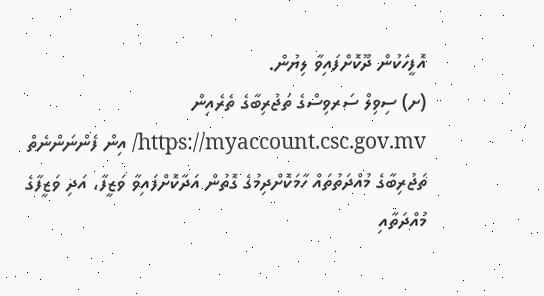އޮފީހަކުން ދޫކޮށްފައިވާ ލިޔުން.
(ށ) ސިވިލް ސަރވިސްގެ ތަޖުރިބާގެ ތެރެއިން https://myaccount.csc.gov.mv/ އިން ފެންނަންނެތް ތަޖުރިބާގެ މުއްދަތުތައް ހާމަކޮށްދިމުގެ ގޮތުން އަދާކޮށްފައިވާ ވަޒީފާ، އަދި ވަޒީފާގެ މުއްދަތާއި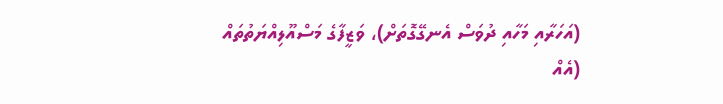(އަހަރާއި މަހާއި ދުވަސް އެނގޭގޮތަށް)، ވަޒީފާގެ މަސްއޫލިއްޔަތުތައް (އެއް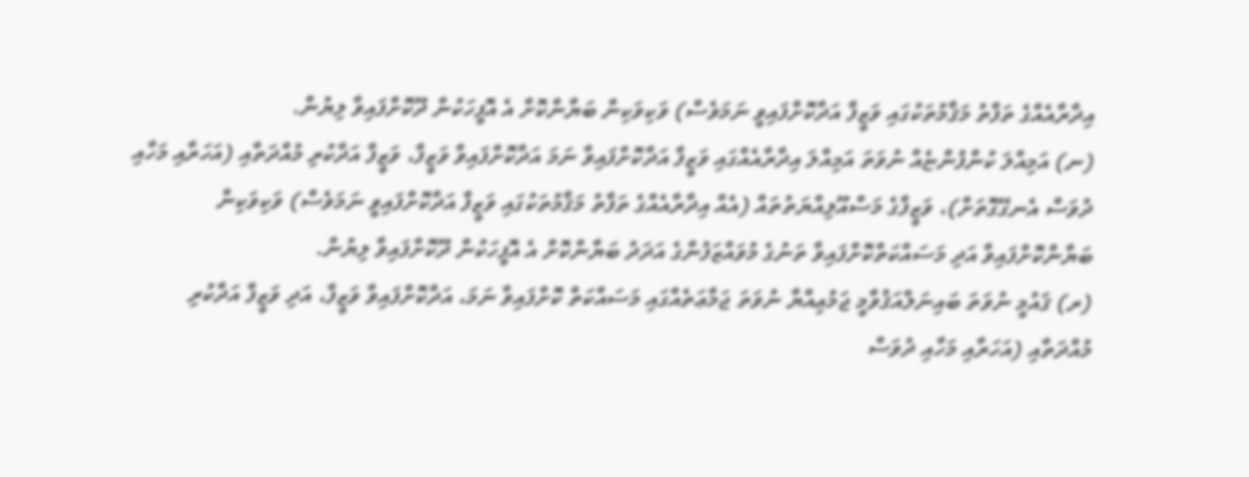އިދާރާއެއްގެ ތަފާތު މަޤާމުތަކުގައި ވަޒީފާ އަދާކޮށްފައިވީ ނަމަވެސް) ވަކިވަކިން ބަޔާންކޮށް އެ އޮފީހަކުން ދޫކޮށްފައިވާ ލިޔުން.
(ނ) އަމިއްލަ ކުންފުންޏެއް ނުވަތަ އަމިއްލަ އިދާރާއެއްގައި ވަޒީފާ އަދާކޮށްފައިވާ ނަމަ އަދާކޮށްފައިވާ ވަޒީފާ، ވަޒީފާ އަދާކުރި މުއްދަތާއި (އަހަރާއި މަހާއި ދުވަސް އެނގޭގޮތަށް)، ވަޒީފާގެ މަސްއޫލިއްޔަތުތައް (އެއް އިދާރާއެއްގެ ތަފާތު މަޤާމުތަކުގައި ވަޒީފާ އަދާކޮށްފައިވީ ނަމަވެސް) ވަކިވަކިން ބަޔާންކޮށްފައިވާ އަދި މަސައްކަތްކޮށްފައިވާ ތަނުގެ މުވައްޒަފުންގެ އަދަދު ބަޔާންކޮށް އެ އޮފީހަކުން ދޫކޮށްފައިވާ ލިޔުން.
(ރ) ޤައުމީ ނުވަތަ ބައިނަލްއަޤުވާމީ ޖަމުޢިއްޔާ ނުވަތަ ޖަމާޢަތެއްގައި މަސައްކަތް ކޮށްފައިވާ ނަމަ، އަދާކޮށްފައިވާ ވަޒީފާ، އަދި ވަޒީފާ އަދާކުރި މުއްދަތާއި (އަހަރާއި މަހާއި ދުވަސް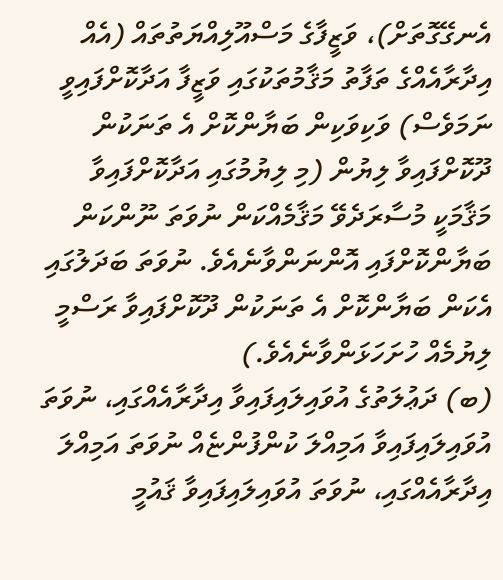އެނގޭގޮތަށް)، ވަޒީފާގެ މަސްއޫލިއްޔަތުތައް (އެއް އިދާރާއެއްގެ ތަފާތު މަޤާމުތަކުގައި ވަޒީފާ އަދާކޮށްފައިވީ ނަމަވެސް) ވަކިވަކިން ބަޔާންކޮށް އެ ތަނަކުން ދޫކޮށްފައިވާ ލިޔުން (މި ލިޔުމުގައި އަދާކޮށްފައިވާ މަޤާމަކީ މުސާރަދެވޭ މަޤާމެއްކަން ނުވަތަ ނޫންކަން ބަޔާންކޮށްފައި އޮންނަންވާނެއެވެ. ނުވަތަ ބަދަލުގައި އެކަން ބަޔާންކޮށް އެ ތަނަކުން ދޫކޮށްފައިވާ ރަސްމީ ލިޔުމެއް ހުށަހަޅަންވާނެއެވެ.)
(ބ) ދަޢުލަތުގެ އުވައިލައިފައިވާ އިދާރާއެއްގައި، ނުވަތަ އުވައިލައިފައިވާ އަމިއްލަ ކުންފުންޏެއް ނުވަތަ އަމިއްލަ އިދާރާއެއްގައި، ނުވަތަ އުވައިލައިފައިވާ ޤައުމީ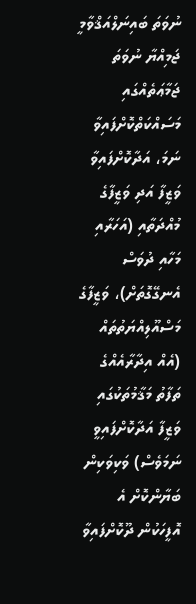ނުވަތަ ބައިނަލްއަޤްވާމީ ޖަމިއްޔާ ނުވަތަ ޖަމާޢަތެއްގައި މަސައްކަތްކޮށްފައިވާ ނަމަ، އަދާކޮށްފައިވާ ވަޒީފާ އަދި ވަޒީފާގެ މުއްދަތާއި (އަހަރާއި މަހާއި ދުވަސް އެނގޭގޮތަށް)، ވަޒީފާގެ މަސްއޫލިއްޔަތުތައް (އެއް އިދާރާއެއްގެ ތަފާތު މަޤާމުތަކުގައި ވަޒީފާ އަދާކޮށްފައިވީ ނަމަވެސް) ވަކިވަކިން ބަޔާންކޮށް އެ އޮފީހަކުން ދޫކޮށްފައިވާ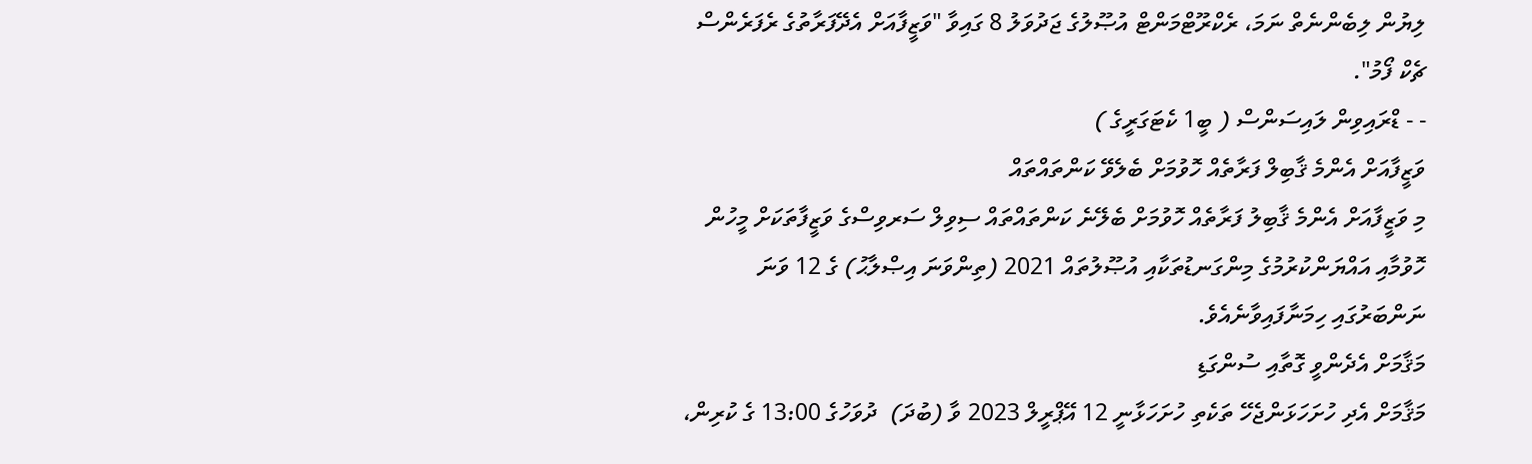ލިޔުން ލިބެންނެތް ނަމަ، ރެކްރޫޓްމަންޓް އުޞޫލުގެ ޖަދުވަލު 8 ގައިވާ "ވަޒީފާއަށް އެދޭފަރާތުގެ ރެފަރެންސް ޗެކް ފޯމު".
- - ޑްރައިވިން ލައިސަންސް ( ބީ1 ކެޓަގަރީގެ )
ވަޒީފާއަށް އެންމެ ޤާބިލް ފަރާތެއް ހޮވުމަށް ބެލެވޭ ކަންތައްތައް
މި ވަޒީފާއަށް އެންމެ ޤާބިލު ފަރާތެއް ހޮވުމަށް ބެލޭނެ ކަންތައްތައް ސިވިލް ސަރވިސްގެ ވަޒީފާތަކަށް މީހުން ހޮވުމާއި އައްޔަންކުރުމުގެ މިންގަނޑުތަކާއި އުޞޫލުތައް 2021 (ތިންވަނަ އިޞްލާޙު) ގެ 12 ވަނަ ނަންބަރުގައި ހިމަނާފައިވާނެއެވެ.
މަޤާމަށް އެދެންވީ ގޮތާއި ސުންގަޑި
މަޤާމަށް އެދި ހުށަހަޅަންޖެހޭ ތަކެތި ހުށަހަޅާނީ 12 އޭޕްރީލް 2023 ވާ (ބުދަ)  ދުވަހުގެ 13:00 ގެ ކުރިން،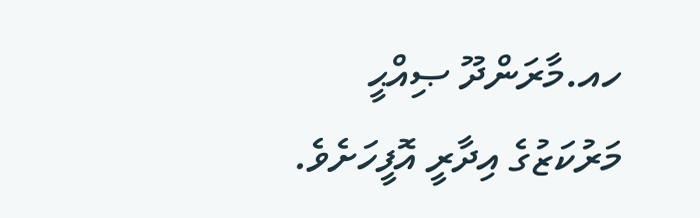ހއ.މާރަންދޫ ޞިއްޙީ މަރުކަޒުގެ އިދާރީ އޮފީހަށެވެ.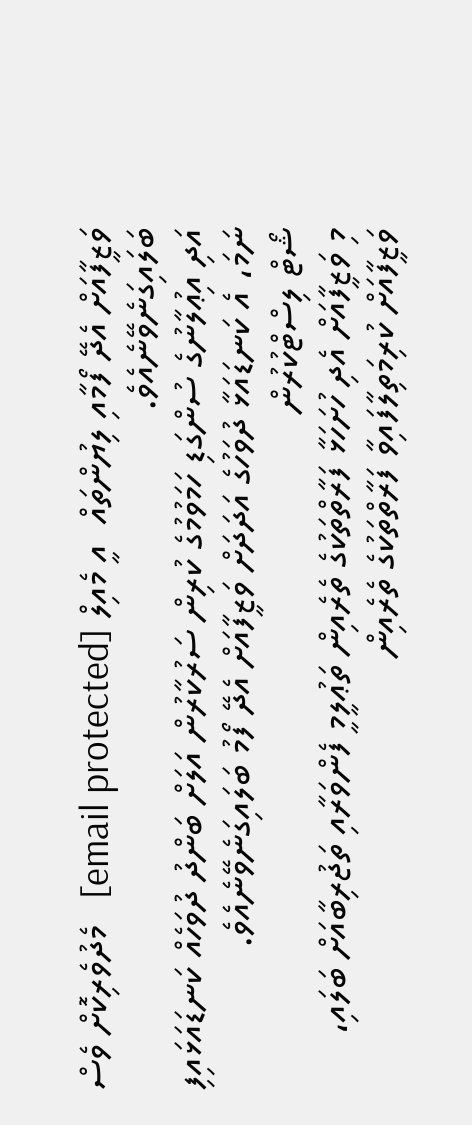ވަޒީފާއަށް އެދޭ ފޯމާއި ލިޔުންތައް  އީ މެއިލް [email protected]   މެދުވެރިކޮށް ވެސް ބަލައިގަނެވޭނެއެވެ.
އަދި އިޢުލާނުގެ ސުންގަޑި ހަމަވުމުގެ ކުރިން ސަރުކާރުން އަލަށް ބަންދު ދުވަހެއް ކަނޑައަޅައިފި ނަމަ، އެ ކަނޑައަޅާ ދުވަހުގެ އަދަދަށް ވަޒީފާއަށް އެދޭ ފޯމު ބަލައިގަނެވޭނެއެވެ.
ޝޯޓް ލިސްޓްކުރުން
މި ވަޒީފާއަށް އެދި ހުށަހަޅާ ފަރާތްތަކުގެ ތެރެއިން ތަޢުލީމީ ފެންވަރާއި ތަޖުރިބާއަށް ބަލައި، ވަޒީފާއަށް ކުރިމަތިލާފައިވާ ފަރާތްތަކުގެ ތެރެއިން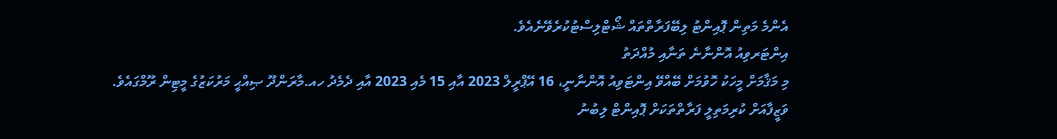އެންމެ މަތިން ޕޮއިންޓު ލިބޭފަރާތްތައް ޝޯޓްލިސްޓުކުރެވޭނެއެވެ.
އިންޓަރވިއު އޮންނާނެ ތަނާއި މުއްދަތު
މި މަޤާމަށް މީހަކު ހޮވުމަށް ބޭއްވޭ އިންޓަވިއު އޮންނާނީ، 16 އޭޕްރީލް 2023 އާއި 15 މެއި 2023 އާއި ދެމެދު ހއ.މާރަންދޫ ޞިއްޙީ މަރުކަޒުގެ މީޓިން ރޫމްގައެވެ.
ވަޒީފާއަށް ކުރިމަތިލީ ފަރާތްތަކަށް ޕޮއިންޓް ލިބުނު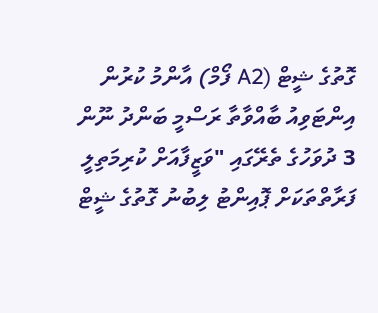ގޮތުގެ ޝީޓް (A2 ފޯމް) އާންމު ކުރުން
އިންޓަވިއު ބާއްވާތާ ރަސްމީ ބަންދު ނޫން 3 ދުވަހުގެ ތެރޭގައި "ވަޒީފާއަށް ކުރިމަތިލީ ފަރާތްތަކަށް ޕޮއިންޓު ލިބުނު ގޮތުގެ ޝީޓް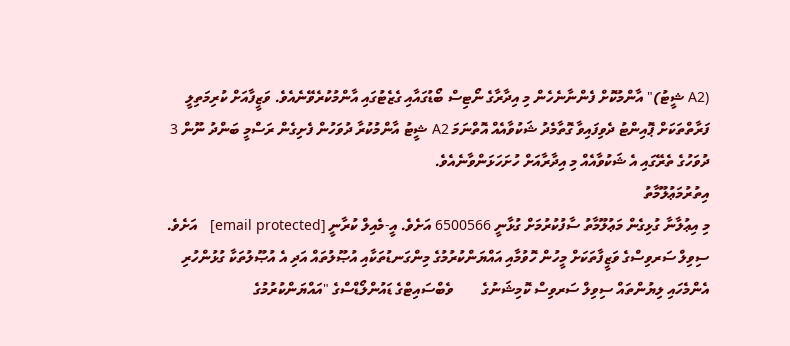(A2 ޝީޓު)" އާންމުކޮށް ފެންނާނެހެން މި އިދާރާގެ ނޯޓިސް ބޯޑުގައާއި ގެޒެޓުގައި އާންމުކުރެވޭނެއެވެ. ވަޒީފާއަށް ކުރިމަތިލީ ފަރާތްތަކަށް ޕޮއިންޓު ދެވިފައިވާ ގޮތާމެދު ޝަކުވާއެއް އޮތްނަމަ A2 ޝީޓު އާންމުކުރާ ދުވަހުން ފެށިގެން ރަސްމީ ބަންދު ނޫން 3 ދުވަހުގެ ތެރޭގައި އެ ޝަކުވާއެއް މި އިދާރާއަށް ހުށަހަޅަންވާނެއެވެ.
އިތުރުމަޢުލޫމާތު
މި އިޢުލާނާ ގުޅިގެން މަޢުލޫމާތު ސާފުކުރުމަށް ގުޅާނީ 6500566 އަށެވެ. އީ-މެއިލް ކުރާނީ [email protected]   އަށެވެ.
ސިވިލް ސަރވިސްގެ ވަޒީފާތަކަށް މީހުން ހޮވުމާއި އައްޔަންކުރުމުގެ މިންގަނޑުތަކާއި އުޞޫލުތައް އަދި އެ އުޞޫލުތަކާ ގުޅުންހުރި އެންމެހައި ލިޔުންތައް ސިވިލް ސަރވިސް ކޮމިޝަނުގެ        ވެބްސައިޓްގެ ޑައުންލޯޑްސްގެ "އައްޔަންކުރުމުގެ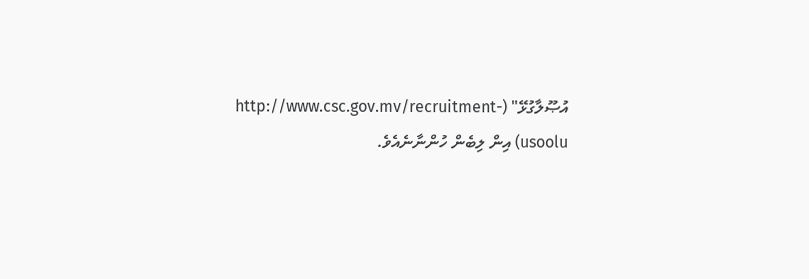އުޞޫލާގުޅޭ" (http://www.csc.gov.mv/recruitment-usoolu) އިން ލިބެން ހުންނާނެއެވެ.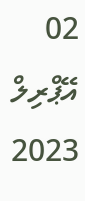02 އޭޕްރިލް 2023